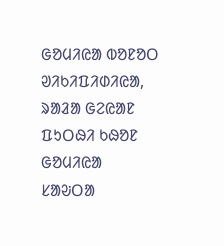ᱜᱚᱢᱤᱭᱟ ᱵᱚᱱᱚᱛ
ᱣᱤᱠᱤᱯᱤᱰᱤᱭᱟ, ᱨᱟᱲᱟ ᱜᱮᱭᱟᱱ ᱯᱩᱛᱷᱤ ᱠᱷᱚᱱ
ᱜᱚᱢᱤᱭᱟ
ᱥᱟᱶᱛᱟ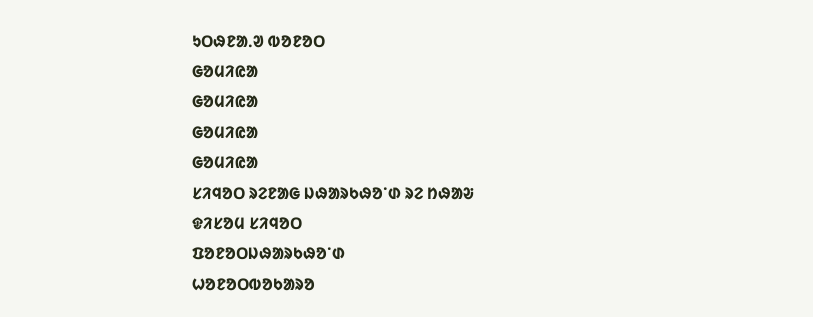ᱩᱛᱷᱱᱟᱹᱣ ᱵᱚᱱᱚᱛ
ᱜᱚᱢᱤᱭᱟ
ᱜᱚᱢᱤᱭᱟ
ᱜᱚᱢᱤᱭᱟ
ᱜᱚᱢᱤᱭᱟ
ᱥᱤᱧᱚᱛ ᱨᱮᱱᱟᱜ ᱡᱷᱟᱨᱠᱷᱚᱸᱰ ᱨᱮ ᱴᱷᱟᱶ
ᱫᱤᱥᱚᱢ ᱥᱤᱧᱚᱛ
ᱯᱚᱱᱚᱛᱡᱷᱟᱨᱠᱷᱚᱸᱰ
ᱦᱚᱱᱚᱛᱵᱚᱠᱟᱨᱚ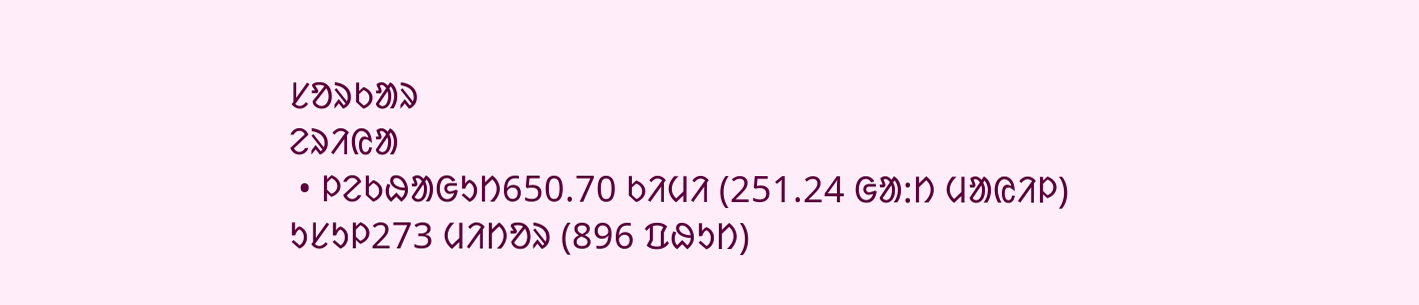ᱥᱚᱨᱠᱟᱨ
ᱮᱨᱤᱭᱟ
 • ᱞᱮᱠᱷᱟᱜᱩᱴ650.70 ᱠᱤᱢᱤ (251.24 ᱜᱟᱺᱴ ᱢᱟᱭᱤᱞ)
ᱩᱥᱩᱞ273 ᱢᱤᱴᱚᱨ (896 ᱯᱷᱩᱴ)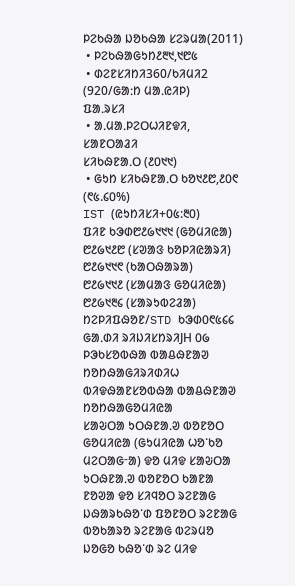ᱞᱮᱠᱷᱟ ᱡᱚᱠᱷᱟ ᱥᱮᱨᱢᱟ(2011)
 • ᱞᱮᱠᱷᱟᱜᱩᱴ᱒᱓᱑,᱑᱘᱕
 • ᱰᱮᱱᱥᱤᱴᱤ360/ᱠᱤᱢᱤ2 (920/ᱜᱟᱺᱴ ᱢᱟᱹᱭᱤᱞ)
ᱯᱟᱹᱨᱥᱤ
 • ᱟᱹᱢᱟᱹᱞᱮᱛᱦᱤᱱᱫᱤ, ᱥᱟᱱᱛᱟᱲᱤ
ᱥᱤᱠᱷᱱᱟᱹᱛ (᱒᱐᱑᱑)
 • ᱜᱩᱴ ᱥᱤᱠᱷᱱᱟᱹᱛ ᱠᱚ᱑᱒᱘,᱒᱐᱖ (᱖᱕.᱔᱐%)
IST (ᱭᱩᱴᱤᱥᱤ+᱐᱕:᱓᱐)
ᱯᱤᱱ ᱠᱳᱰ᱘᱒᱙᱑᱑᱑ (ᱜᱚᱢᱤᱭᱟ)
᱘᱒᱙᱑᱒᱘ (ᱥᱣᱟᱝ ᱠᱚᱞᱤᱭᱟᱨᱤ)
᱘᱒᱙᱑᱑᱖ (ᱠᱟᱛᱷᱟᱨᱟ)
᱘᱒᱙᱑᱑᱒ (ᱥᱟᱢᱟᱝ ᱜᱚᱢᱤᱭᱟ)
᱘᱒᱙᱑᱓᱔ (ᱥᱟᱨᱩᱵᱮᱲᱟ)
ᱴᱮᱞᱤᱯᱷᱚᱱ/STD ᱠᱳᱰ᱐᱖᱕᱔᱔
ᱜᱟᱹᱰᱤ ᱨᱤᱡᱤᱥᱴᱨᱤJH ᱐᱙
ᱞᱳᱠᱥᱚᱵᱷᱟ ᱵᱟᱪᱷᱱᱟᱣ ᱴᱚᱴᱷᱟᱜᱤᱨᱤᱰᱤᱦ
ᱵᱤᱫᱷᱟᱱᱥᱚᱵᱷᱟ ᱵᱟᱪᱷᱱᱟᱣ ᱴᱚᱴᱷᱟᱜᱚᱢᱤᱭᱟ
ᱥᱟᱶᱛᱟ ᱩᱛᱷᱱᱟᱹᱣ ᱵᱚᱱᱚᱛ
ᱜᱚᱢᱤᱭᱟ (ᱜᱩᱢᱤᱭᱟ ᱦᱚᱸᱠᱚ ᱢᱮᱛᱟᱜᱼᱟ) ᱫᱚ ᱢᱤᱫ ᱥᱟᱶᱛᱟ ᱩᱛᱷᱱᱟᱹᱣ ᱵᱚᱱᱚᱛ ᱠᱟᱱᱟ ᱱᱚᱣᱟ ᱫᱚ ᱥᱤᱧᱚᱛ ᱨᱮᱱᱟᱜ ᱡᱷᱟᱨᱠᱷᱚᱸᱰ ᱯᱚᱱᱚᱛ ᱨᱮᱱᱟᱜ ᱵᱚᱠᱟᱨᱚ ᱨᱮᱱᱟᱜ ᱵᱮᱨᱢᱚ ᱡᱚᱜᱚ ᱠᱷᱚᱸᱰ ᱨᱮ ᱢᱤᱫ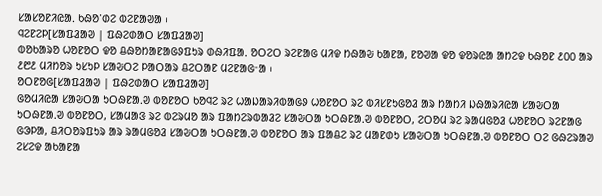ᱥᱟᱥᱚᱱᱤᱭᱟᱹ ᱠᱷᱚᱸᱰᱮ ᱵᱮᱱᱟᱣᱟ ᱾
ᱧᱮᱱᱮᱞ[ᱥᱟᱯᱲᱟᱣ | ᱯᱷᱮᱰᱟᱛ ᱥᱟᱯᱲᱟᱣ]
ᱵᱚᱠᱟᱨᱚ ᱦᱚᱱᱚᱛ ᱫᱚ ᱪᱷᱚᱴᱟᱱᱟᱜᱽᱯᱩᱨ ᱰᱷᱤᱯᱟᱹ ᱚᱛᱮᱛ ᱨᱮᱱᱟᱜ ᱢᱤᱫ ᱴᱷᱟᱶ ᱠᱟᱱᱟ, ᱱᱚᱣᱟ ᱫᱚ ᱫᱚᱨᱭᱟ ᱟᱴᱮᱫ ᱠᱷᱚᱱ ᱒᱐᱐ ᱟᱨ ᱒᱘᱒ ᱢᱤᱴᱚᱨ ᱩᱥᱩᱞ ᱥᱟᱶᱛᱮ ᱞᱟᱛᱟᱨ ᱪᱮᱛᱟᱱ ᱢᱮᱱᱟᱜᱼᱟ ᱾
ᱚᱛᱱᱚᱜ[ᱥᱟᱯᱲᱟᱣ | ᱯᱷᱮᱰᱟᱛ ᱥᱟᱯᱲᱟᱣ]
ᱜᱚᱢᱤᱭᱟ ᱥᱟᱶᱛᱟ ᱩᱛᱷᱱᱟᱹᱣ ᱵᱚᱱᱚᱛ ᱠᱚᱧᱮ ᱨᱮ ᱦᱟᱡᱟᱨᱤᱵᱟᱜᱽ ᱦᱚᱱᱚᱛ ᱨᱮ ᱵᱤᱥᱱᱩᱜᱚᱲ ᱟᱨ ᱴᱟᱴᱤ ᱡᱷᱟᱨᱤᱭᱟ ᱥᱟᱶᱛᱟ ᱩᱛᱷᱱᱟᱹᱣ ᱵᱚᱱᱚᱛ, ᱥᱟᱢᱟᱝ ᱨᱮ ᱵᱮᱨᱢᱚ ᱟᱨ ᱯᱟᱴᱮᱨᱵᱟᱲᱮ ᱥᱟᱶᱛᱟ ᱩᱛᱷᱱᱟᱹᱣ ᱵᱚᱱᱚᱛ, ᱮᱛᱚᱢ ᱨᱮ ᱨᱟᱢᱜᱚᱲ ᱦᱚᱱᱚᱛ ᱨᱮᱱᱟᱜ ᱜᱳᱞᱟ, ᱪᱤᱛᱚᱨᱯᱩᱨ ᱟᱨ ᱨᱟᱢᱜᱚᱲ ᱥᱟᱶᱛᱟ ᱩᱛᱷᱱᱟᱹᱣ ᱵᱚᱱᱚᱛ ᱟᱨ ᱯᱟᱪᱮ ᱨᱮ ᱢᱟᱱᱰᱩ ᱥᱟᱶᱛᱟ ᱩᱛᱷᱱᱟᱹᱣ ᱵᱚᱱᱚᱛ ᱛᱮ ᱜᱷᱮᱨᱟᱣ ᱮᱥᱮᱫ ᱟᱠᱟᱱᱟ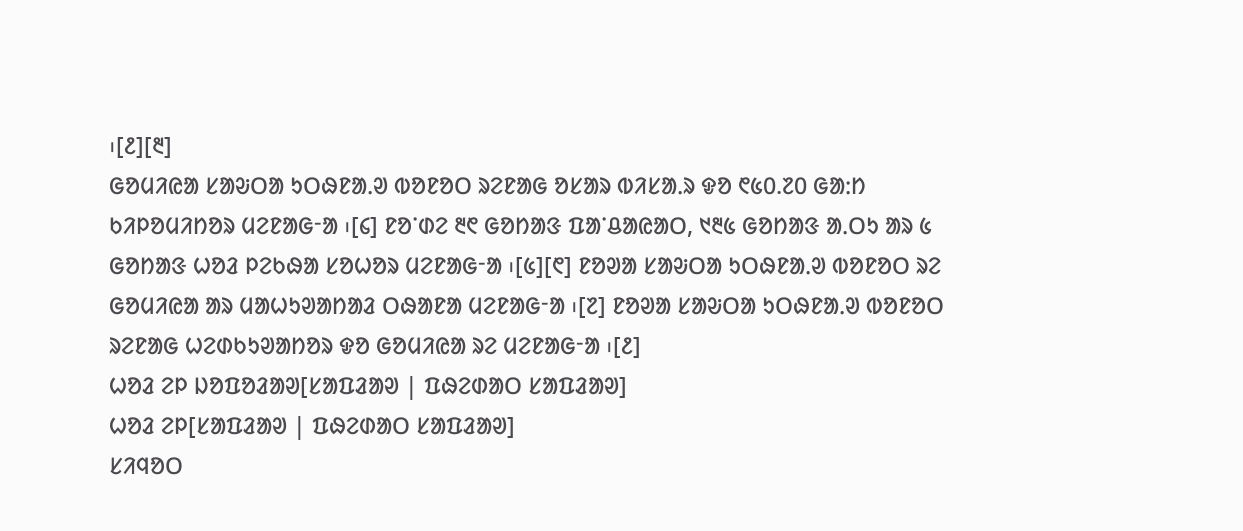᱾[᱒][᱓]
ᱜᱚᱢᱤᱭᱟ ᱥᱟᱶᱛᱟ ᱩᱛᱷᱱᱟᱹᱣ ᱵᱚᱱᱚᱛ ᱨᱮᱱᱟᱜ ᱚᱥᱟᱨ ᱵᱤᱥᱟᱹᱨ ᱫᱚ ᱖᱕᱐.᱗᱐ ᱜᱟᱺᱴ ᱠᱤᱞᱚᱢᱤᱴᱚᱨ ᱢᱮᱱᱟᱜᱼᱟ ᱾[᱔] ᱱᱚᱸᱰᱮ ᱓᱖ ᱜᱚᱴᱟᱝ ᱯᱟᱸᱪᱟᱭᱟᱛ, ᱑᱓᱕ ᱜᱚᱴᱟᱝ ᱟᱹᱛᱩ ᱟᱨ ᱕ ᱜᱚᱴᱟᱝ ᱦᱚᱲ ᱞᱮᱠᱷᱟ ᱥᱚᱦᱚᱨ ᱢᱮᱱᱟᱜᱼᱟ ᱾[᱕][᱖] ᱱᱚᱣᱟ ᱥᱟᱶᱛᱟ ᱩᱛᱷᱱᱟᱹᱣ ᱵᱚᱱᱚᱛ ᱨᱮ ᱜᱚᱢᱤᱭᱟ ᱟᱨ ᱢᱟᱦᱩᱣᱟᱴᱟᱲ ᱛᱷᱟᱱᱟ ᱢᱮᱱᱟᱜᱼᱟ ᱾[᱗] ᱱᱚᱣᱟ ᱥᱟᱶᱛᱟ ᱩᱛᱷᱱᱟᱹᱣ ᱵᱚᱱᱚᱛ ᱨᱮᱱᱟᱜ ᱦᱮᱰᱠᱩᱣᱟᱴᱚᱨ ᱫᱚ ᱜᱚᱢᱤᱭᱟ ᱨᱮ ᱢᱮᱱᱟᱜᱼᱟ ᱾[᱒]
ᱦᱚᱲ ᱮᱞ ᱡᱚᱯᱚᱲᱟᱣ[ᱥᱟᱯᱲᱟᱣ | ᱯᱷᱮᱰᱟᱛ ᱥᱟᱯᱲᱟᱣ]
ᱦᱚᱲ ᱮᱞ[ᱥᱟᱯᱲᱟᱣ | ᱯᱷᱮᱰᱟᱛ ᱥᱟᱯᱲᱟᱣ]
ᱥᱤᱧᱚᱛ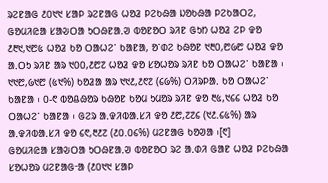ᱨᱮᱱᱟᱜ ᱒᱐᱑᱑ ᱥᱟᱞ ᱨᱮᱱᱟᱜ ᱦᱚᱲ ᱞᱮᱠᱷᱟ ᱡᱚᱠᱷᱟ ᱞᱮᱠᱟᱛᱮ, ᱜᱚᱢᱤᱭᱟ ᱥᱟᱶᱛᱟ ᱩᱛᱷᱱᱟᱹᱣ ᱵᱚᱱᱚᱛ ᱨᱤᱱ ᱜᱩᱴ ᱦᱚᱲ ᱮᱞ ᱫᱚ ᱒᱓᱑,᱑᱘᱕ ᱦᱚᱲ ᱠᱚ ᱛᱟᱦᱮᱸ ᱠᱟᱱᱟ, ᱚᱸᱰᱮ ᱠᱷᱚᱱ ᱑᱓᱐,᱘᱙᱘ ᱦᱚᱲ ᱫᱚ ᱟᱹᱛᱩ ᱨᱤᱱ ᱟᱨ ᱑᱐᱐,᱒᱘᱗ ᱦᱚᱲ ᱫᱚ ᱥᱚᱦᱚᱨ ᱨᱤᱱ ᱠᱚ ᱛᱟᱦᱮᱸ ᱠᱟᱱᱟ ᱾ ᱑᱑᱘,᱙᱑᱘ (᱕᱑%) ᱠᱚᱲᱟ ᱟᱨ ᱑᱑᱒,᱒᱖᱗ (᱔᱙%) ᱛᱤᱨᱞᱟᱹ ᱠᱚ ᱛᱟᱦᱮᱸ ᱠᱟᱱᱟ ᱾ ᱐-᱖ ᱵᱚᱪᱷᱚᱨ ᱠᱷᱚᱱ ᱠᱚᱢ ᱩᱢᱚᱨ ᱨᱤᱱ ᱫᱚ ᱓᱕,᱑᱔᱔ ᱦᱚᱲ ᱠᱚ ᱛᱟᱦᱮᱸ ᱠᱟᱱᱟ ᱾ ᱜᱮᱨ ᱟᱹᱫᱤᱵᱟᱹᱥᱤ ᱫᱚ ᱒᱘,᱗᱗᱔ (᱑᱒.᱔᱕%) ᱟᱨ ᱟᱹᱫᱤᱵᱟᱹᱥᱤ ᱫᱚ ᱔᱖,᱓᱒᱗ (᱒᱐.᱐᱔%) ᱢᱮᱱᱟᱜ ᱠᱚᱣᱟ ᱾[᱖]
ᱜᱚᱢᱤᱭᱟ ᱥᱟᱶᱛᱟ ᱩᱛᱷᱱᱟᱹᱣ ᱵᱚᱱᱚᱛ ᱨᱮ ᱟᱹᱰᱤ ᱜᱟᱱ ᱦᱚᱲ ᱞᱮᱠᱷᱟ ᱥᱚᱦᱚᱨ ᱢᱮᱱᱟᱜᱼᱟ (᱒᱐᱑᱑ ᱥᱟᱞ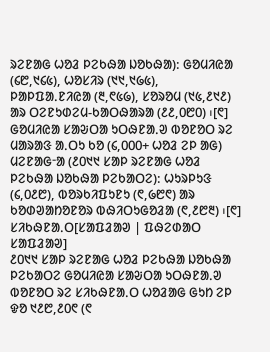ᱨᱮᱱᱟᱜ ᱦᱚᱲ ᱞᱮᱠᱷᱟ ᱡᱚᱠᱷᱟ): ᱜᱚᱢᱤᱭᱟ (᱔᱘,᱑᱔᱕), ᱦᱚᱥᱤᱨ (᱑᱑,᱑᱙᱕), ᱞᱟᱞᱯᱟᱹᱱᱤᱭᱟ (᱓,᱖᱕᱙), ᱥᱚᱨᱚᱢ (᱑᱕,᱒᱑᱒) ᱟᱨ ᱛᱮᱱᱩᱰᱮᱢ-ᱠᱟᱛᱷᱟᱨᱟ (᱒᱒,᱐᱘᱐) ᱾[᱖]
ᱜᱚᱢᱤᱭᱟ ᱥᱟᱶᱛᱟ ᱩᱛᱷᱱᱟᱹᱣ ᱵᱚᱱᱚᱛ ᱨᱮ ᱢᱟᱨᱟᱝ ᱟᱹᱛᱩ ᱠᱚ (᱔,᱐᱐᱐+ ᱦᱚᱲ ᱮᱞ ᱟᱜ) ᱢᱮᱱᱟᱜᱼᱟ (᱒᱐᱑᱑ ᱥᱟᱞ ᱨᱮᱱᱟᱜ ᱦᱚᱲ ᱞᱮᱠᱷᱟ ᱡᱚᱠᱷᱟ ᱞᱮᱠᱟᱛᱮ): ᱦᱩᱨᱞᱩᱝ (᱔,᱐᱒᱘), ᱵᱚᱨᱠᱤᱯᱩᱱᱩ (᱖,᱙᱘᱖) ᱟᱨ ᱠᱚᱰᱣᱟᱴᱚᱱᱚᱨ ᱵᱷᱤᱛᱩᱜᱚᱲᱟ (᱖,᱒᱘᱓) ᱾[᱖]
ᱥᱤᱠᱷᱱᱟᱹᱛ[ᱥᱟᱯᱲᱟᱣ | ᱯᱷᱮᱰᱟᱛ ᱥᱟᱯᱲᱟᱣ]
᱒᱐᱑᱑ ᱥᱟᱞ ᱨᱮᱱᱟᱜ ᱦᱚᱲ ᱞᱮᱠᱷᱟ ᱡᱚᱠᱷᱟ ᱞᱮᱠᱟᱛᱮ ᱜᱚᱢᱤᱭᱟ ᱥᱟᱶᱛᱟ ᱩᱛᱷᱱᱟᱹᱣ ᱵᱚᱱᱚᱛ ᱨᱮ ᱥᱤᱠᱷᱱᱟᱹᱛ ᱦᱚᱲᱟᱜ ᱜᱩᱴ ᱮᱞ ᱫᱚ ᱑᱒᱘,᱒᱐᱖ (᱖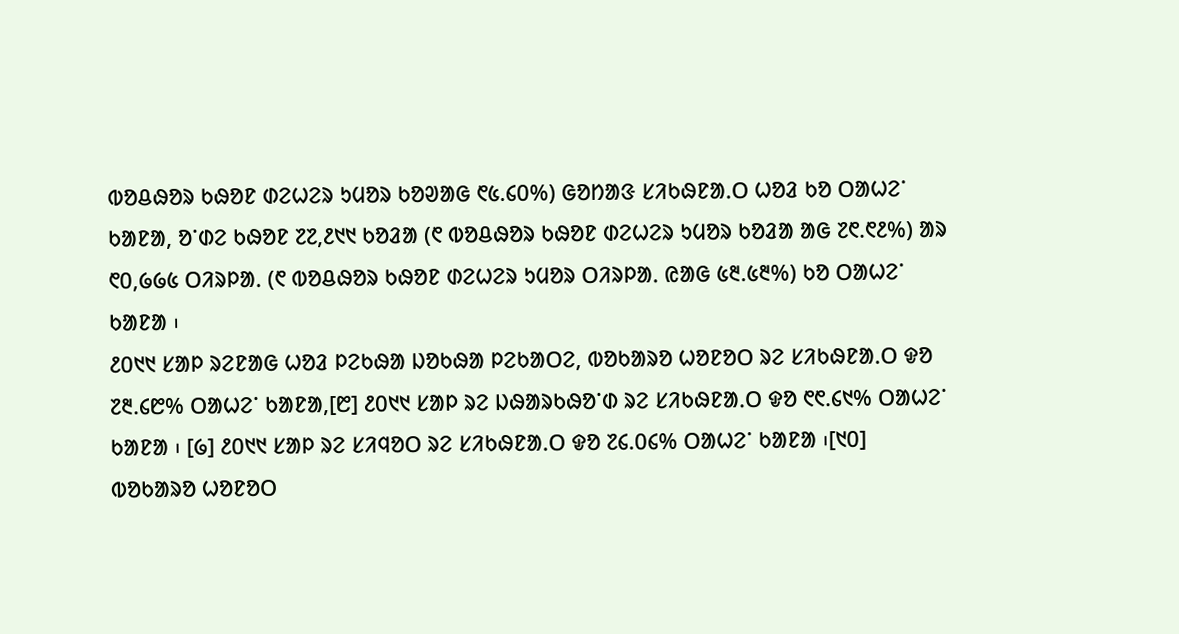ᱵᱚᱪᱷᱚᱨ ᱠᱷᱚᱱ ᱰᱮᱦᱮᱨ ᱩᱢᱚᱨ ᱠᱚᱣᱟᱜ ᱖᱕.᱔᱐%) ᱜᱚᱴᱟᱝ ᱥᱤᱠᱷᱱᱟᱹᱛ ᱦᱚᱲ ᱠᱚ ᱛᱟᱦᱮᱸ ᱠᱟᱱᱟ, ᱚᱸᱰᱮ ᱠᱷᱚᱱ ᱗᱗,᱒᱑᱑ ᱠᱚᱲᱟ (᱖ ᱵᱚᱪᱷᱚᱨ ᱠᱷᱚᱱ ᱰᱮᱦᱮᱨ ᱩᱢᱚᱨ ᱠᱚᱲᱟ ᱟᱜ ᱗᱖.᱖᱒%) ᱟᱨ ᱖᱐,᱙᱙᱕ ᱛᱤᱨᱞᱟᱹ (᱖ ᱵᱚᱪᱷᱚᱨ ᱠᱷᱚᱱ ᱰᱮᱦᱮᱨ ᱩᱢᱚᱨ ᱛᱤᱨᱞᱟᱹ ᱭᱟᱜ ᱕᱓.᱕᱓%) ᱠᱚ ᱛᱟᱦᱮᱸ ᱠᱟᱱᱟ ᱾
᱒᱐᱑᱑ ᱥᱟᱞ ᱨᱮᱱᱟᱜ ᱦᱚᱲ ᱞᱮᱠᱷᱟ ᱡᱚᱠᱷᱟ ᱞᱮᱠᱟᱛᱮ, ᱵᱚᱠᱟᱨᱚ ᱦᱚᱱᱚᱛ ᱨᱮ ᱥᱤᱠᱷᱱᱟᱹᱛ ᱫᱚ ᱗᱓.᱔᱘% ᱛᱟᱦᱮᱸ ᱠᱟᱱᱟ,[᱘] ᱒᱐᱑᱑ ᱥᱟᱞ ᱨᱮ ᱡᱷᱟᱨᱠᱷᱚᱸᱰ ᱨᱮ ᱥᱤᱠᱷᱱᱟᱹᱛ ᱫᱚ ᱖᱖.᱔᱑% ᱛᱟᱦᱮᱸ ᱠᱟᱱᱟ ᱾ [᱙] ᱒᱐᱑᱑ ᱥᱟᱞ ᱨᱮ ᱥᱤᱧᱚᱛ ᱨᱮ ᱥᱤᱠᱷᱱᱟᱹᱛ ᱫᱚ ᱗᱔.᱐᱔% ᱛᱟᱦᱮᱸ ᱠᱟᱱᱟ ᱾[᱑᱐]
ᱵᱚᱠᱟᱨᱚ ᱦᱚᱱᱚᱛ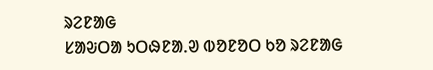ᱨᱮᱱᱟᱜ
ᱥᱟᱶᱛᱟ ᱩᱛᱷᱱᱟᱹᱣ ᱵᱚᱱᱚᱛ ᱠᱚ ᱨᱮᱱᱟᱜ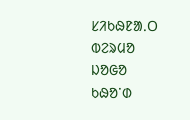ᱥᱤᱠᱷᱱᱟᱹᱛ
ᱵᱮᱨᱢᱚ ᱡᱚᱜᱚ ᱠᱷᱚᱸᱰ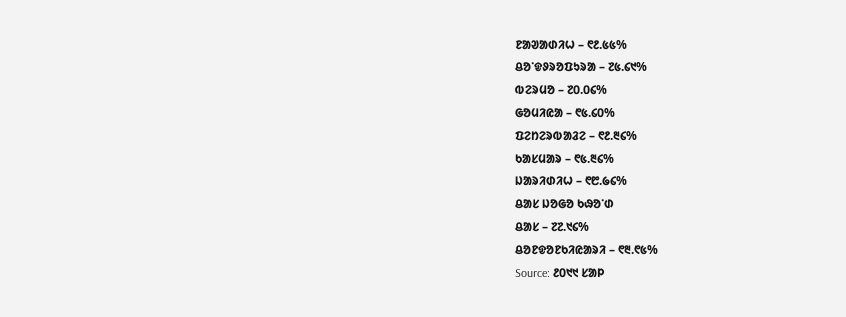ᱱᱟᱣᱟᱰᱤᱦ – ᱖᱒.᱕᱕%
ᱪᱚᱸᱫᱽᱨᱚᱯᱩᱨᱟ – ᱗᱕.᱔᱑%
ᱵᱮᱨᱢᱚ – ᱗᱐.᱐᱔%
ᱜᱚᱢᱤᱭᱟ – ᱖᱕.᱔᱐%
ᱯᱮᱴᱮᱨᱵᱟᱲᱮ – ᱖᱒.᱓᱔%
ᱠᱟᱥᱢᱟᱨ – ᱖᱕.᱓᱔%
ᱡᱟᱨᱤᱰᱤᱦ – ᱖᱘.᱙᱔%
ᱪᱟᱥ ᱡᱚᱜᱚ ᱠᱷᱚᱸᱰ
ᱪᱟᱥ – ᱗᱗.᱑᱔%
ᱪᱚᱱᱫᱚᱱᱠᱤᱭᱟᱨᱤ – ᱖᱓.᱖᱕%
Source: ᱒᱐᱑᱑ ᱥᱟᱞ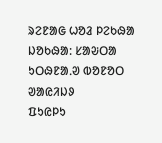ᱨᱮᱱᱟᱜ ᱦᱚᱲ ᱞᱮᱠᱷᱟ ᱡᱚᱠᱷᱟ: ᱥᱟᱶᱛᱟ ᱩᱛᱷᱱᱟᱹᱣ ᱵᱚᱱᱚᱛ ᱣᱟᱭᱤᱡᱽ
ᱯᱩᱭᱞᱩ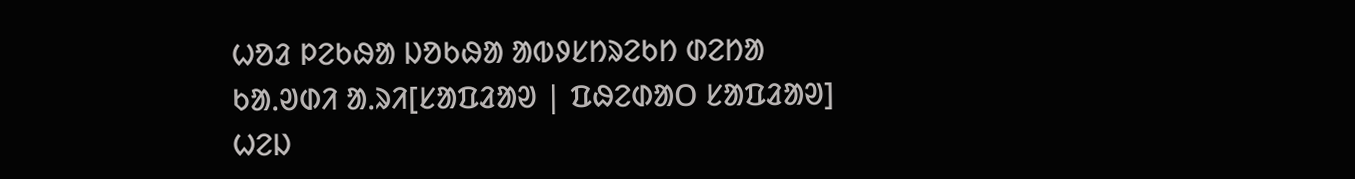ᱦᱚᱲ ᱞᱮᱠᱷᱟ ᱡᱚᱠᱷᱟ ᱟᱵᱽᱥᱴᱨᱮᱠᱴ ᱰᱮᱴᱟ
ᱠᱟᱹᱣᱰᱤ ᱟᱹᱨᱤ[ᱥᱟᱯᱲᱟᱣ | ᱯᱷᱮᱰᱟᱛ ᱥᱟᱯᱲᱟᱣ]
ᱦᱮᱡ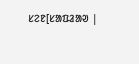ᱥᱮᱱ[ᱥᱟᱯᱲᱟᱣ |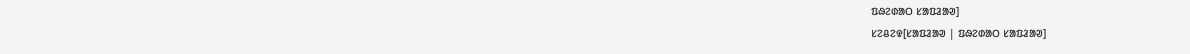ᱯᱷᱮᱰᱟᱛ ᱥᱟᱯᱲᱟᱣ]
ᱥᱮᱪᱮᱫ[ᱥᱟᱯᱲᱟᱣ | ᱯᱷᱮᱰᱟᱛ ᱥᱟᱯᱲᱟᱣ]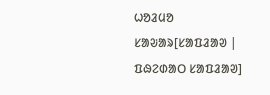ᱦᱚᱲᱢᱚ ᱥᱟᱶᱟᱨ[ᱥᱟᱯᱲᱟᱣ | ᱯᱷᱮᱰᱟᱛ ᱥᱟᱯᱲᱟᱣ]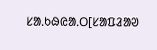ᱥᱟᱹᱠᱷᱭᱟᱹᱛ[ᱥᱟᱯᱲᱟᱣ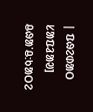| ᱯᱷᱮᱰᱟᱛ ᱥᱟᱯᱲᱟᱣ]
ᱪᱷᱟᱸᱪ:ᱠᱟᱛᱮ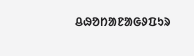ᱪᱷᱚᱴᱟᱱᱟᱜᱽᱯᱩᱨ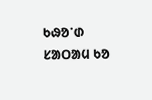ᱠᱷᱚᱸᱰ ᱥᱟᱛᱟᱢ ᱠᱚ